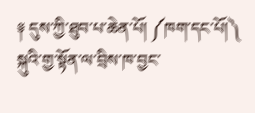༈ དུས་ཀྱི་ཐུབ་པ་ཆེན་པོ། ༼ཁག་དང་པོ།༽ སྐུའི་གྱ་སྟོན་ལ་བྲིས་ཁ་བྱང་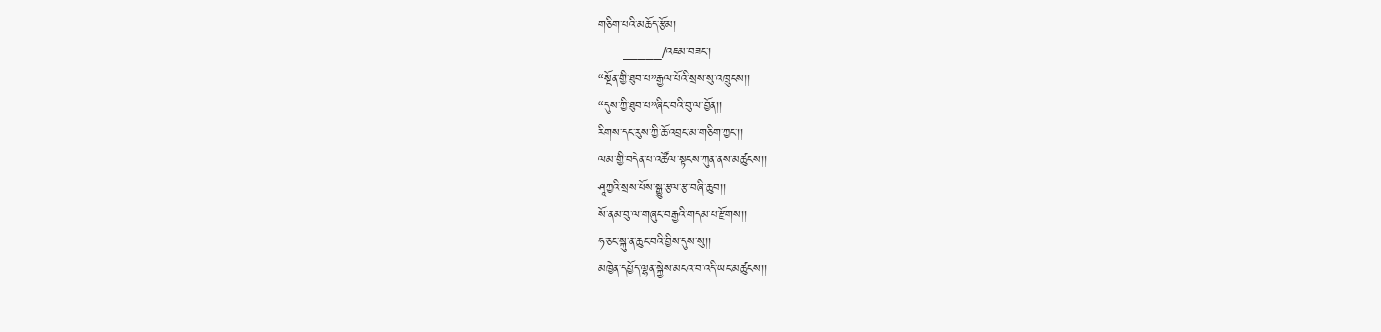གཅིག་པའི་མཆོད་རྩོམ།
      _____/འཇམ་བཟང་།
“སྔོན་གྱི་ཐུབ་པ”རྒྱལ་པོའི་སྲས་སུ་འཁྲུངས།།
“དུས་ཀྱི་ཐུབ་པ”ཞིང་བའི་བུ་ལ་བྱོན།།
རིགས་དང་རུས་ཀྱི་ཆོ་འབྲང་མ་གཅིག་ཀྱང་།།
ལམ་གྱི་བདེན་པ་འཚོལ་སྟངས་ཀུན་ནས་མཚུངས།།
ཤཱཀྱའི་སྲས་པོས་སྒྱུ་རྩལ་རྩ་བཞི་ཆུབ།།
སོ་ནམ་བུ་ལ་གཞུང་བརྒྱའི་གདམ་པ་རྫོགས།།
ཧ་ཅང་སྐུ་ན་ཆུང་བའི་བྱིས་དུས་སུ།།
མཁྱེན་དཔྱོད་ལྷན་སྐྱེས་མངའ་བ་འདི་ཡང་མཚུངས།།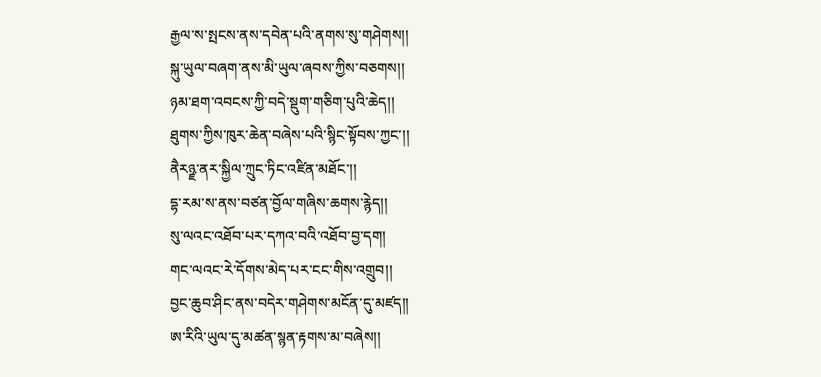རྒྱལ་ས་སྤངས་ནས་དབེན་པའི་ནགས་སུ་གཤེགས།།
སྐུ་ཡུལ་བཞག་ནས་མི་ཡུལ་ཞབས་ཀྱིས་བཅགས།།
ཉམ་ཐག་འབངས་ཀྱི་བདེ་སྡུག་གཅིག་པུའི་ཆེད།།
ཐུགས་ཀྱིས་ཁུར་ཆེན་བཞེས་པའི་སྙིང་སྟོབས་ཀྱང་།།
ནཻརཉྫ་ནར་སྐྱིལ་ཀྲུང་ཏིང་འཛིན་མཐོང་།།
དྷ་རམ་ས་ནས་བཙན་བྱོལ་གཞིས་ཆགས་རྙེད།།
སུ་ལའང་འཐོབ་པར་དཀའ་བའི་འཐོབ་བྱ་དག།
གང་ལའང་རེ་དོགས་མེད་པར་ངང་གིས་འགྲུབ།།
བྱང་ཆུབ་ཤིང་ནས་བདེར་གཤེགས་མངོན་དུ་མཛད།།
ཨ་རིའི་ཡུལ་དུ་མཚན་སྙན་རྟགས་མ་བཞེས།།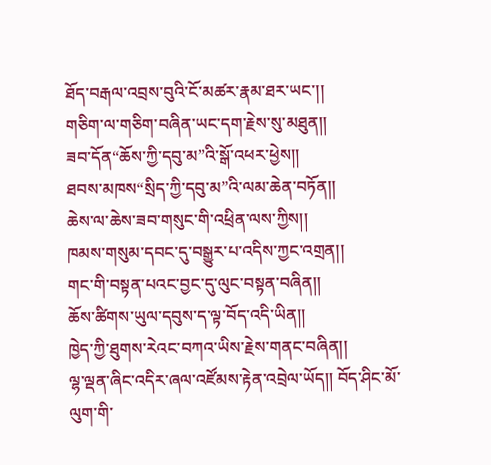ཐོད་བརྒལ་འབྲས་བུའི་ངོ་མཚར་རྣམ་ཐར་ཡང་།།
གཅིག་ལ་གཅིག་བཞིན་ཡང་དག་རྗེས་སུ་མཐུན།།
ཟབ་དོན“ཆོས་ཀྱི་དབུ་མ”འི་སྒོ་འཕར་ཕྱེས།།
ཐབས་མཁས“སྲིད་ཀྱི་དབུ་མ”འི་ལམ་ཆེན་བཏོན།།
ཆེས་ལ་ཆེས་ཟབ་གསུང་གི་འཕྲིན་ལས་ཀྱིས།།
ཁམས་གསུམ་དབང་དུ་བསྒྱུར་པ་འདིས་ཀྱང་འགྲན།།
གང་གི་བསྟན་པའང་བྱང་དུ་ལུང་བསྟན་བཞིན།།
ཆོས་ཚིགས་ཡུལ་དབུས་ད་ལྟ་བོད་འདི་ཡིན།།
ཁྱེད་ཀྱི་ཐུགས་རེའང་བཀའ་ཡིས་རྗེས་གནང་བཞིན།།
ལྷ་ལྡན་ཞིང་འདིར་ཞལ་འཛོམས་རྟེན་འབྲེལ་ཡོད།། བོད་ཤིང་མོ་ལུག་གི་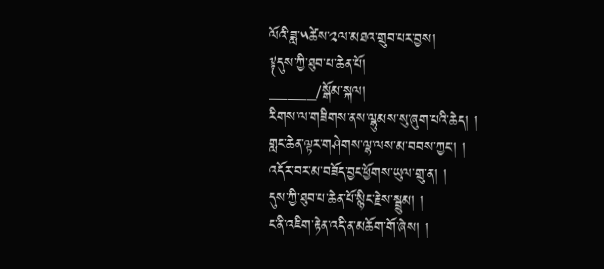ལོའི་ཟླ་༥ཚེས་༢ལ་མཐའ་གྲུབ་པར་བྱས།
༈དུས་ཀྱི་ཐུབ་པ་ཆེན་པོ།
_____/སྒོམ་སྐལ།
རིགས་ལ་གཟིགས་ནས་ལྷུམས་སུ་ཞུག་པའི་ཆེད། །
གླང་ཆེན་ལྟར་གཤེགས་ལྷ་ལས་མ་བབས་ཀྱང་། །
འདོར་བར་མ་བཟོད་བྱང་ཕྱོགས་ཡུལ་གྲུ་ན། །
དུས་ཀྱི་ཐུབ་པ་ཆེན་པོ་སྙིང་རྗེས་སྦྲུམ། །
ང་ནི་འཇིག་རྟེན་འདི་ན་མཆོག་གོ་ཞེས། །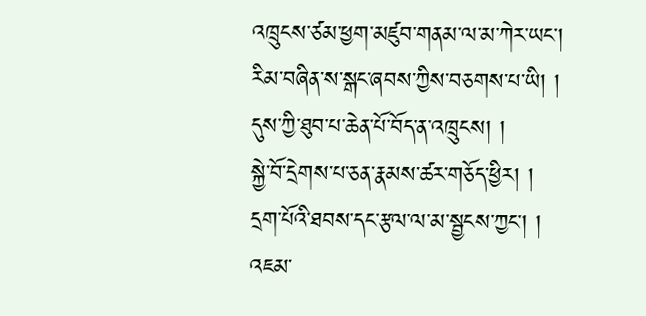འཁྲུངས་ཙམ་ཕྱག་མཛུབ་གནམ་ལ་མ་ཀེར་ཡང་།
རིམ་བཞིན་ས་སྒང་ཞབས་ཀྱིས་བཅགས་པ་ཡི། །
དུས་ཀྱི་ཐུབ་པ་ཆེན་པོ་བོད་ན་འཁྲུངས། །
སྐྱེ་བོ་དྲེགས་པ་ཅན་རྣམས་ཚར་གཅོད་ཕྱིར། །
དྲག་པོའི་ཐབས་དང་རྩལ་ལ་མ་སྦྱངས་ཀྱང་། །
འཇམ་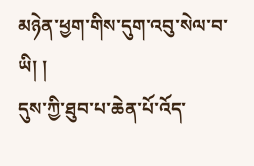མཉེན་ཕྱག་གིས་དུག་འབུ་སེལ་བ་ཡི། །
དུས་ཀྱི་ཐུབ་པ་ཆེན་པོ་འོད་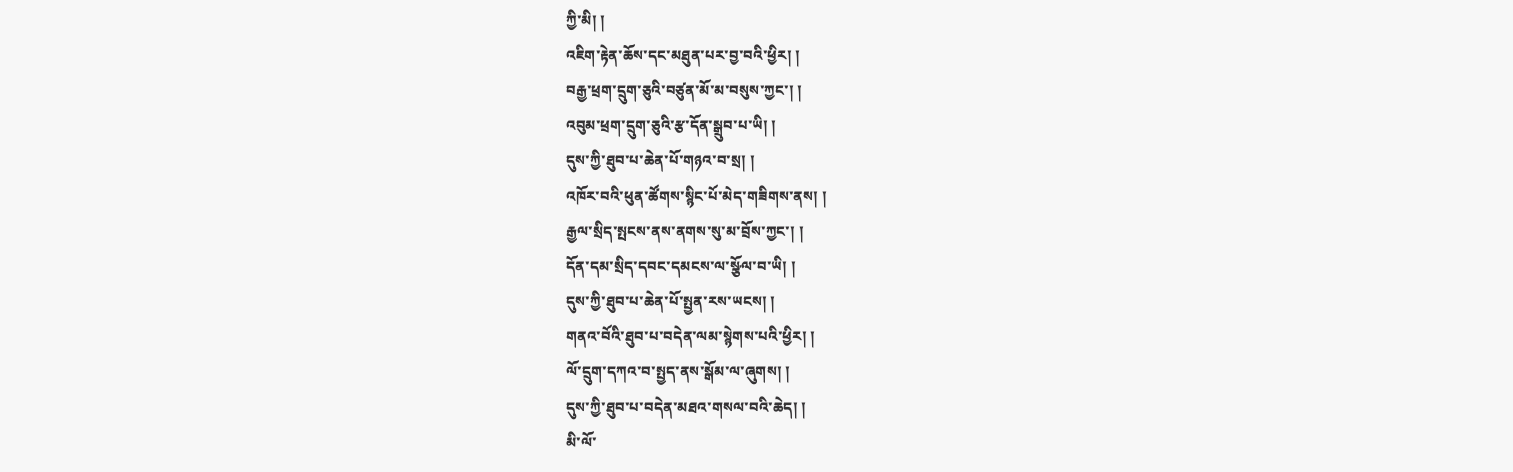ཀྱི་མི། །
འཇིག་རྟེན་ཆོས་དང་མཐུན་པར་བྱ་བའི་ཕྱིར། །
བརྒྱ་ཕྲག་དྲུག་ཅུའི་བཙུན་མོ་མ་བསུས་ཀྱང་། །
འབུམ་ཕྲག་དྲུག་ཅུའི་རྩ་དོན་སྒྲུབ་པ་ཡི། །
དུས་ཀྱི་ཐུབ་པ་ཆེན་པོ་གཉའ་བ་སྲ། །
འཁོར་བའི་ཕུན་ཚོགས་སྙིང་པོ་མེད་གཟིགས་ནས། །
རྒྱལ་སྲིད་སྤངས་ནས་ནགས་སུ་མ་བྲོས་ཀྱང་། །
དོན་དམ་སྲིད་དབང་དམངས་ལ་སྩོལ་བ་ཡི། །
དུས་ཀྱི་ཐུབ་པ་ཆེན་པོ་སྤྱན་རས་ཡངས། །
གནའ་བོའི་ཐུབ་པ་བདེན་ལམ་སྙེགས་པའི་ཕྱིར། །
ལོ་དྲུག་དཀའ་བ་སྤྱད་ནས་སྒོམ་ལ་ཞུགས། །
དུས་ཀྱི་ཐུབ་པ་བདེན་མཐའ་གསལ་བའི་ཆེད། །
མི་ལོ་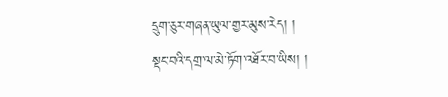དྲུག་ཅུར་གཞན་ཡུལ་གྱར་མུས་རེད། །
སྡང་བའི་དགྲ་ལ་མེ་ཏོག་འཐོར་བ་ཡིས། །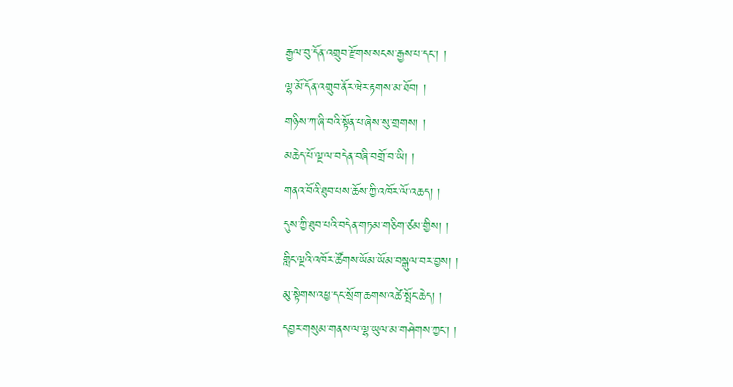རྒྱལ་བུ་དོན་འགྲུབ་རྫོགས་སངས་རྒྱས་པ་དང་། །
ལྷ་མོ་དོན་འགྲུབ་ནོར་ཝེར་རྟགས་མ་ཐོབ། །
གཉིས་ཀ་ཞི་བའི་སྟོན་པ་ཞེས་སུ་གྲགས། །
མཆེད་པོ་ལྔ་ལ་བདེན་བཞི་བགྲོ་བ་ཡི། །
གནའ་བོའི་ཐུབ་པས་ཆོས་ཀྱི་འཁོར་ལོ་འཆད། །
དུས་ཀྱི་ཐུབ་པའི་བདེན་གཏམ་གཅིག་ཙམ་གྱིས། །
གླིང་ལྔའི་འཁོར་ཚོགས་ཡོམ་ཡོམ་བསྒུལ་བར་བྱས། །
མུ་སྟེགས་འཕྱ་དང་སྲོག་ཆགས་འཚེ་སྤོང་ཆེད། །
དབྱར་གསུམ་གནས་ལ་ལྷ་ཡུལ་མ་གཤེགས་ཀྱང་། །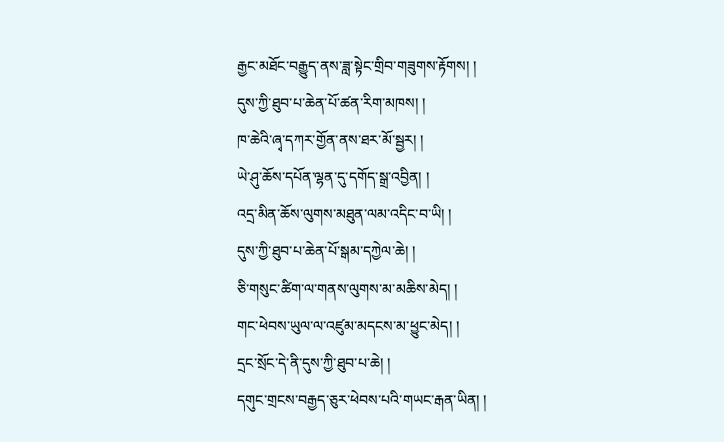རྒྱང་མཐོང་བརྒྱུད་ནས་ཟླ་སྟེང་གྲིབ་གཟུགས་རྟོགས། །
དུས་ཀྱི་ཐུབ་པ་ཆེན་པོ་ཚན་རིག་མཁས། །
ཁ་ཆེའི་ཞྭ་དཀར་གྱོན་ནས་ཐར་མོ་སྦྱར། །
ཡེ་ཤུ་ཆོས་དཔོན་ལྷན་དུ་དགོད་སྒྲ་འབྱིན། །
འདྲ་མིན་ཆོས་ལུགས་མཐུན་ལམ་འདིང་བ་ཡི། །
དུས་ཀྱི་ཐུབ་པ་ཆེན་པོ་སྒམ་དཀྱེལ་ཆེ། །
ཅི་གསུང་ཚིག་ལ་གནས་ལུགས་མ་མཆིས་མེད། །
གང་ཕེབས་ཡུལ་ལ་འཛུམ་མདངས་མ་ཕྱུང་མེད། །
དྲང་སྲོང་དེ་ནི་དུས་ཀྱི་ཐུབ་པ་ཆེ། །
དགུང་གྲངས་བརྒྱད་ཅུར་ཕེབས་པའི་གཡང་རྒན་ཡིན། །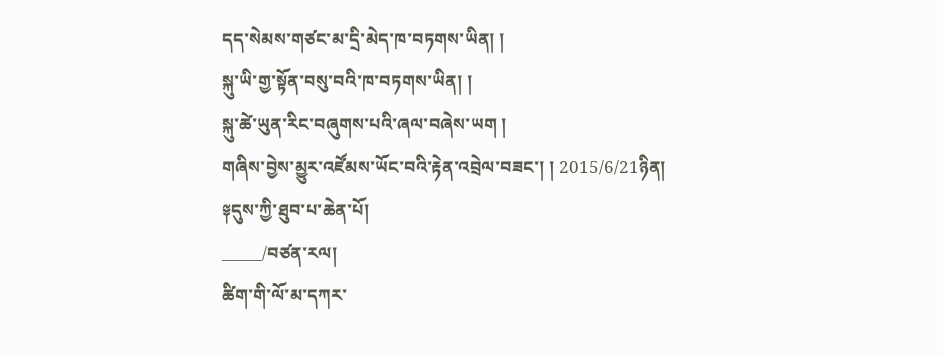དད་སེམས་གཙང་མ་དྲི་མེད་ཁ་བཏགས་ཡིན། །
སྐུ་ཡི་གྱ་སྟོན་བསུ་བའི་ཁ་བཏགས་ཡིན། །
སྐུ་ཚེ་ཡུན་རིང་བཞུགས་པའི་ཞལ་བཞེས་ཡག །
གཞིས་བྱེས་མྱུར་འཛོམས་ཡོང་བའི་རྟེན་འབྲེལ་བཟང་། ། 2015/6/21ཉིན།
༈དུས་ཀྱི་ཐུབ་པ་ཆེན་པོ།
_____/བཙན་རལ།
ཚིག་གི་ལོ་མ་དཀར་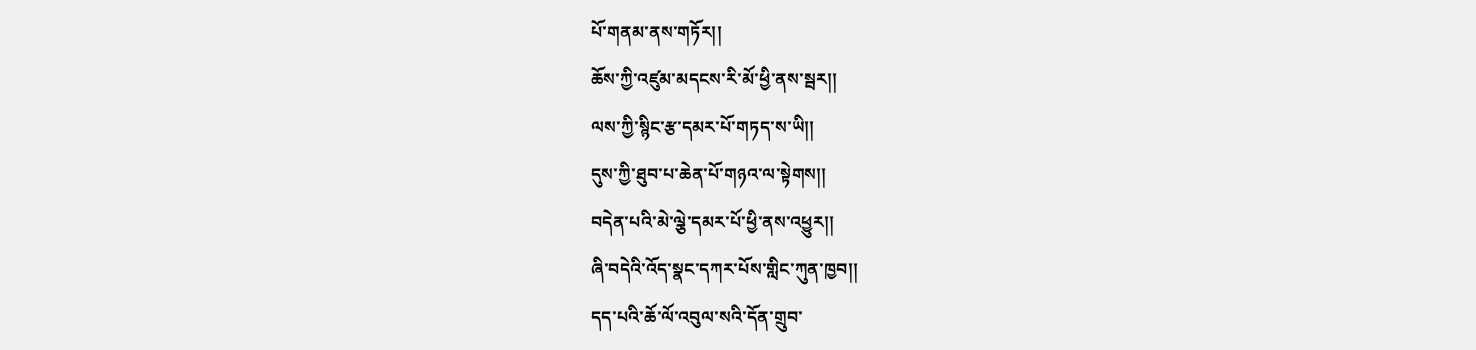པོ་གནམ་ནས་གཏོར།།
ཆོས་ཀྱི་འཛུམ་མདངས་རི་མོ་ཕྱི་ནས་སྦར།།
ལས་ཀྱི་སྙིང་རྩ་དམར་པོ་གཏད་ས་ཡི།།
དུས་ཀྱི་ཐུབ་པ་ཆེན་པོ་གཉའ་ལ་སྟེགས།།
བདེན་པའི་མེ་ལྕེ་དམར་པོ་ཕྱི་ནས་འཕྱུར།།
ཞི་བདེའི་འོད་སྣང་དཀར་པོས་གླིང་ཀུན་ཁྱབ།།
དད་པའི་ཆོ་ལོ་འབུལ་སའི་དོན་གྲུབ་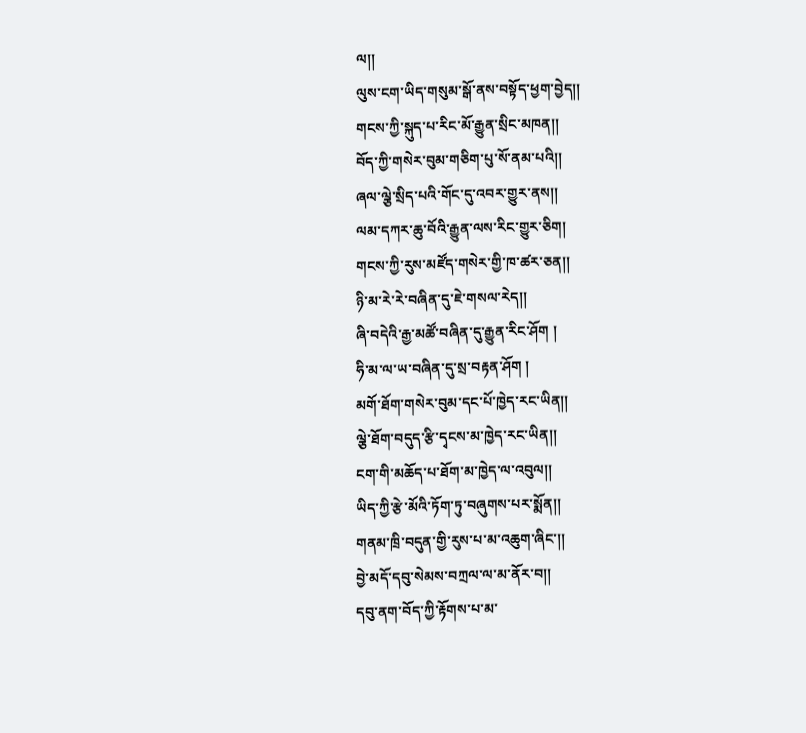ལ།།
ལུས་ངག་ཡིད་གསུམ་སྒོ་ནས་བསྟོད་ཕྱག་བྱེད།།
གངས་ཀྱི་སྐུད་པ་རིང་མོ་རྒྱུན་སྲིང་མཁན།།
བོད་ཀྱི་གསེར་བུམ་གཅིག་པུ་སོ་ནམ་པའི།།
ཞལ་ལྕེ་སྲིད་པའི་གོང་དུ་འབར་གྱུར་ནས།།
ལམ་དཀར་ཆུ་བོའི་རྒྱུན་ལས་རིང་གྱུར་ཅིག།
གངས་ཀྱི་རུས་མཛོད་གསེར་གྱི་ཁ་ཚར་ཅན།།
ཉི་མ་རེ་རེ་བཞིན་དུ་ཇེ་གསལ་རེད།།
ཞི་བདེའི་རྒྱ་མཚོ་བཞིན་དུ་རྒྱུན་རིང་ཤོག །
ཧི་མ་ལ་ཡ་བཞིན་དུ་སྲ་བརྟན་ཤོག །
མགོ་ཐོག་གསེར་བུམ་དང་པོ་ཁྱེད་རང་ཡིན།།
ལྕེ་ཐོག་བདུད་རྩི་དྭངས་མ་ཁྱེད་རང་ཡིན།།
ངག་གི་མཆོད་པ་ཐོག་མ་ཁྱེད་ལ་འབུལ།།
ཡིད་ཀྱི་རྩེ་མོའི་ཏོག་ཏུ་བཞུགས་པར་སྨོན།།
གནམ་ཁྲི་བདུན་གྱི་རུས་པ་མ་འཆུག་ཞིང་།།
བྱེ་མདོ་དབུ་སེམས་བཀྲལ་ལ་མ་ནོར་བ།།
དབུ་ནག་བོད་ཀྱི་རྟོགས་པ་མ་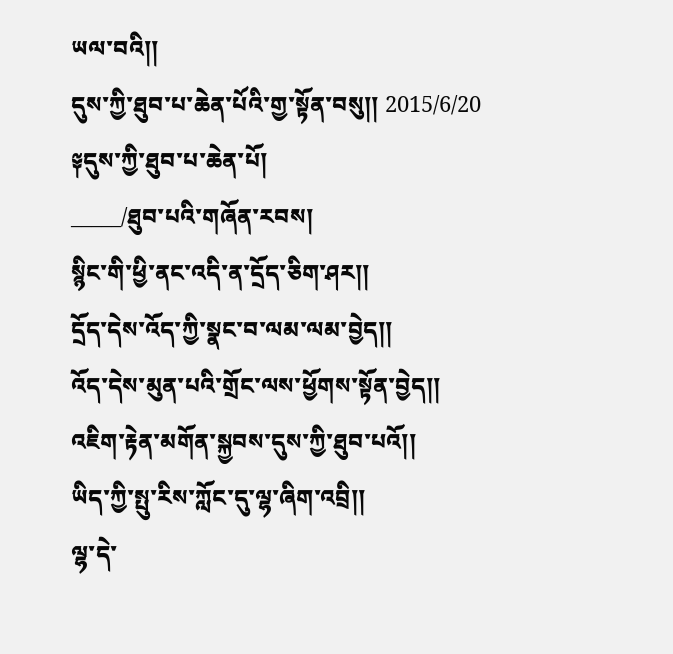ཡལ་བའི།།
དུས་ཀྱི་ཐུབ་པ་ཆེན་པོའི་གྱ་སྟོན་བསུ།། 2015/6/20
༈དུས་ཀྱི་ཐུབ་པ་ཆེན་པོ།
_____/ཐུབ་པའི་གཞོན་རབས།
སྙིང་གི་ཕྱི་ནང་འདི་ན་དྲོད་ཅིག་ཤར།།
དྲོད་དེས་འོད་ཀྱི་སྣང་བ་ལམ་ལམ་བྱེད།།
འོད་དེས་མུན་པའི་གྲོང་ལས་ཕྱོགས་སྟོན་བྱེད།།
འཇིག་རྟེན་མགོན་སྐྱབས་དུས་ཀྱི་ཐུབ་པའོ།།
ཡིད་ཀྱི་སྤུ་རིས་ཀློང་དུ་ལྷ་ཞིག་འབྲི།།
ལྷ་དེ་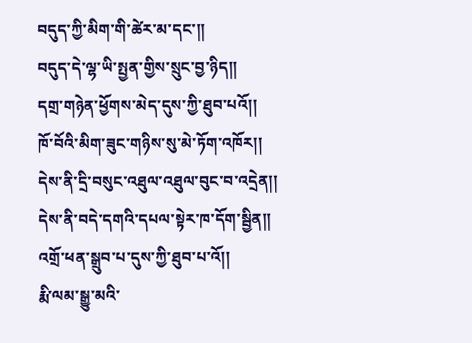བདུད་ཀྱི་མིག་གི་ཚེར་མ་དང་།།
བདུད་དེ་ལྷ་ཡི་སྤྱན་གྱིས་སྲུང་བྱ་ཉིད།།
དགྲ་གཉེན་ཕྱོགས་མེད་དུས་ཀྱི་ཐུབ་པའོ།།
ཁོ་བོའི་མིག་ཟུང་གཉིས་སུ་མེ་ཏོག་འཁོར།།
དེས་ནི་དྲི་བསུང་འཐུལ་འཐུལ་བུང་བ་འདྲེན།།
དེས་ནི་བདེ་དགའི་དཔལ་སྟེར་ཁ་དོག་སྦྱིན།།
འགྲོ་ཕན་སྒྲུབ་པ་དུས་ཀྱི་ཐུབ་པ་འོ།།
རྨི་ལམ་སྒྱུ་མའི་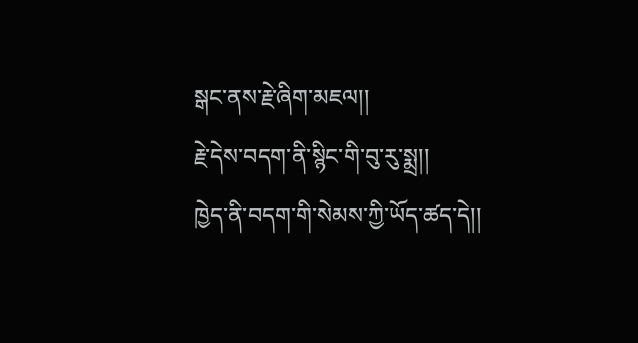སྒང་ནས་རྗེ་ཞིག་མཇལ།།
རྗེ་དེས་བདག་ནི་སྙིང་གི་བུ་རུ་སྨྲ།།
ཁྱེད་ནི་བདག་གི་སེམས་ཀྱི་ཡོད་ཚད་དེ།།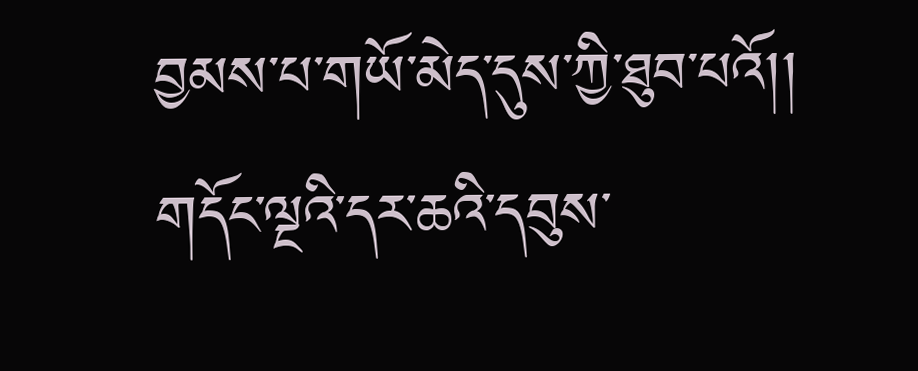བྱམས་པ་གཡོ་མེད་དུས་ཀྱི་ཐུབ་པའོ།།
གདོང་ལྔའི་དར་ཆའི་དབུས་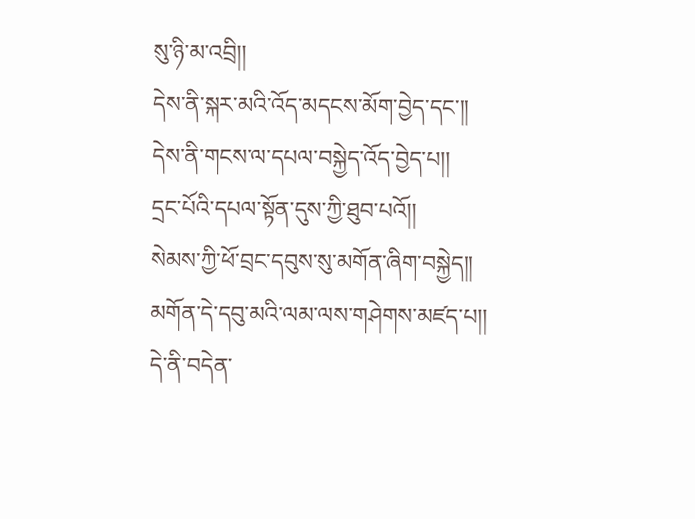སུ་ཉི་མ་འབྲི།།
དེས་ནི་སྐར་མའི་འོད་མདངས་མོག་བྱེད་དང་།།
དེས་ནི་གངས་ལ་དཔལ་བསྐྱེད་འོད་བྱེད་པ།།
དྲང་པོའི་དཔལ་སྟོན་དུས་ཀྱི་ཐུབ་པའོ།།
སེམས་ཀྱི་ཕོ་བྲང་དབུས་སུ་མགོན་ཞིག་བསྐྱེད།།
མགོན་དེ་དབུ་མའི་ལམ་ལས་གཤེགས་མཛད་པ།།
དེ་ནི་བདེན་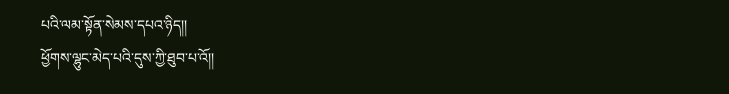པའི་ལམ་སྟོན་སེམས་དཔའ་ཉིད།།
ཕྱོགས་ལྷུང་མེད་པའི་དུས་ཀྱི་ཐུབ་པ་འོ།།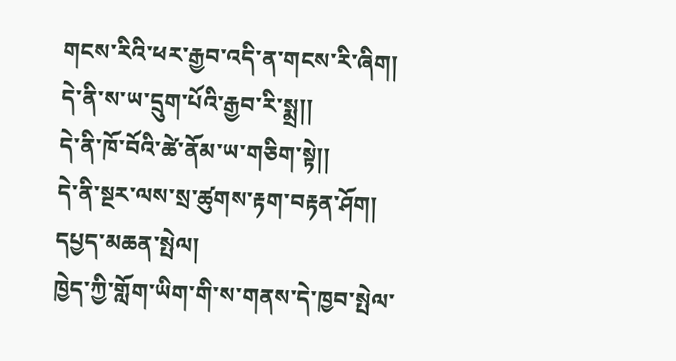གངས་རིའི་ཕར་རྒྱབ་འདི་ན་གངས་རི་ཞིག།
དེ་ནི་ས་ཡ་དྲུག་པོའི་རྒྱབ་རི་སྨྲ།།
དེ་ནི་ཁོ་བོའི་ཚེ་ནོམ་ཡ་གཅིག་སྟེ།།
དེ་ནི་སྔར་ལས་སྲ་ཚུགས་རྟག་བརྟན་ཤོག།
དཔྱད་མཆན་སྤེལ།
ཁྱེད་ཀྱི་གློག་ཡིག་གི་ས་གནས་དེ་ཁྱབ་སྤེལ་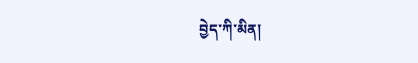བྱེད་ཀི་མིན།